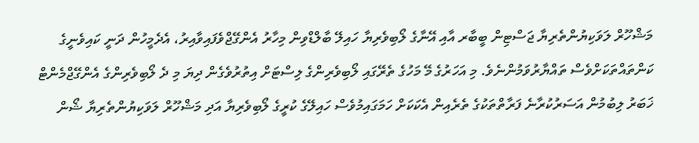މަޝްހޫރް ލަވަކިޔުންތެރިޔާ ޖަސްޓިން ބީބާރ އާއި އޭނާގެ ލޯބިވެރިޔާ ހައިލޭ ބާލްޑްވިން މިހާރު އެންގޭޖްވެފައިވާއިރު، އެދެމީހުން ދަނީ ކައިވެނީގެ ކަންތައްތަކަށްވެސް ތައްޔާރުވަމުންނެވެ. މި އަހަރުގެ މޭ މަހުގެ ތެރޭގައި ލޯބިވެރިންގެ ލިސްޓަށް އިތުރުވެގެން ދިޔަ މި ދެ ލޯބިވެރިންގެ އެންގޭޖްމެންޓް ޚަބަރު ލިބުމުން އަސަރުކުރާނެ ފަރާތްތަކުގެ ތެރެއިން އެކަކަށް ހަމަގައިމުވެސް ހައިލޭގެ ކުރީގެ ލޯބިވެރިޔާ އަދި މަޝްހޫރް ލަވަކިޔުންތެރިޔާ ޝޯން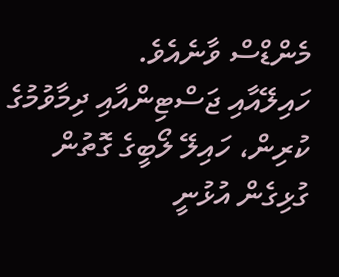މެންޑްސް ވާނެއެވެ.
ހައިލޭއާއި ޖަސްޓިންއާއި ދިމާވުމުގެ ކުރިން، ހައިލޭ ލޯބީގެ ގޮތުން ގުޅިގެން އުޅުނީ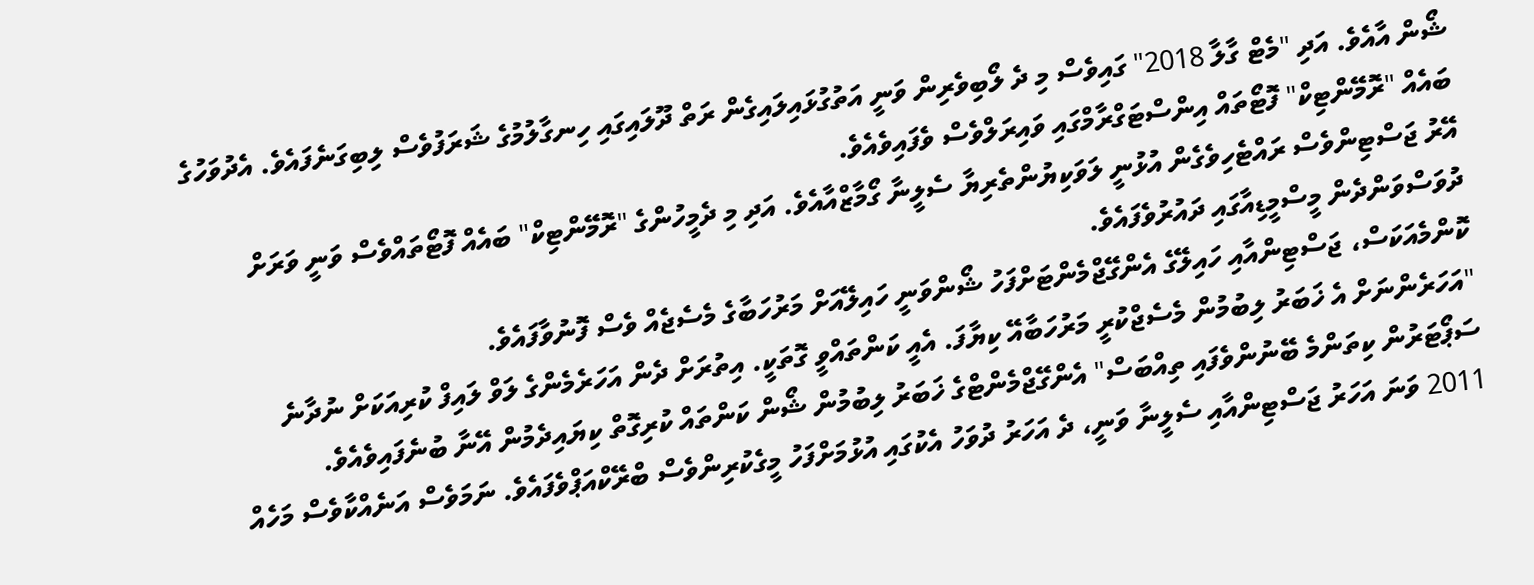ޝޯން އާއެވެ. އަދި "މެޓް ގާލާ 2018" ގައިވެސް މި ދެ ލޯބިވެރިން ވަނީ އަތުގުޅައިލައިގެން ރަތް ދޫލައިގައި ހިނގާލުމުގެ ޝަރަފުވެސް ލިބިގަނެފައެވެ. އެދުވަހުގެ ބައެއް "ރޮމޭންޓިކް" ފޮޓޯތައް އިންސްޓަގްރާމްގައި ވައިރަލްވެސް ވެފައިވެއެވެ.
އޭރު ޖަސްޓިންވެސް ރައްޓެހިވެގެން އުޅުނީ ލަވަކިޔުންތެރިޔާ ސެލީނާ ގޯމާޒްއާއެވެ. އަދި މި ދެމީހުންގެ "ރޮމޭންޓިކް" ބައެއް ފޮޓޯތައްވެސް ވަނީ ވަރަށް ދުވަސްވަންދެން މީސްމީޑިއާގައި ދައުރުވެފައެވެ.
ކޮންމެއަކަސް، ޖަސްޓިންއާއި ހައިލޭގެ އެންގޭޖްމެންޓަށްފަހު ޝޯންވަނީ ހައިލޭއަށް މަރުހަބާގެ މެސެޖެއް ވެސް ފޮނުވާފައެވެ.
"އަހަރެންނަށް އެ ޚަބަރު ލިބުމުން މެސެޖްކުރީ މަރުހަބާއޭ ކިޔާފަ. އެއީ ކަންތައްވީ ގޮތަކީ. އިތުރަށް ދެން އަހަރެމެންގެ ލަވް ލައިފް ކުރިއަކަށް ނުދާނެ ސަޕޯޓަރުން ކިތަންމެ ބޭނުންވެފައި ތިއްބަސް" އެންގޭޖްމެންޓްގެ ޚަބަރު ލިބުމުން ޝޯން ކަންތައް ކުރިގޮތް ކިޔައިދެމުން އޭނާ ބުނެފައިވެއެވެ.
2011 ވަނަ އަހަރު ޖަސްޓިންއާއި ސެލީނާ ވަނީ، ދެ އަހަރު ދުވަހު އެކުގައި އުޅުމަށްފަހު މީގެކުރިންވެސް ބްރޭކްއަޕްވެފައެވެ. ނަމަވެސް އަނެއްކާވެސް މަހެއް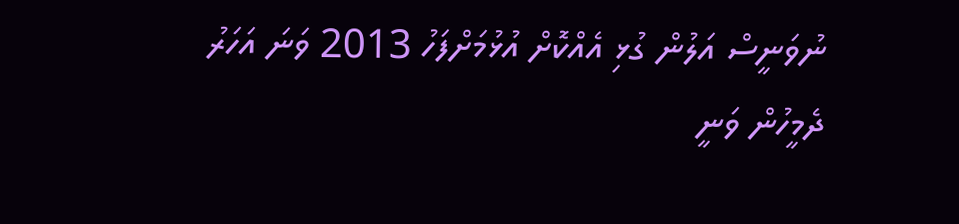ނުވަނީސް އަލުން ގުޅި އެއްކޮށް އުޅުމަށްފަހު 2013 ވަނަ އަހަރު ދެމީހުން ވަނީ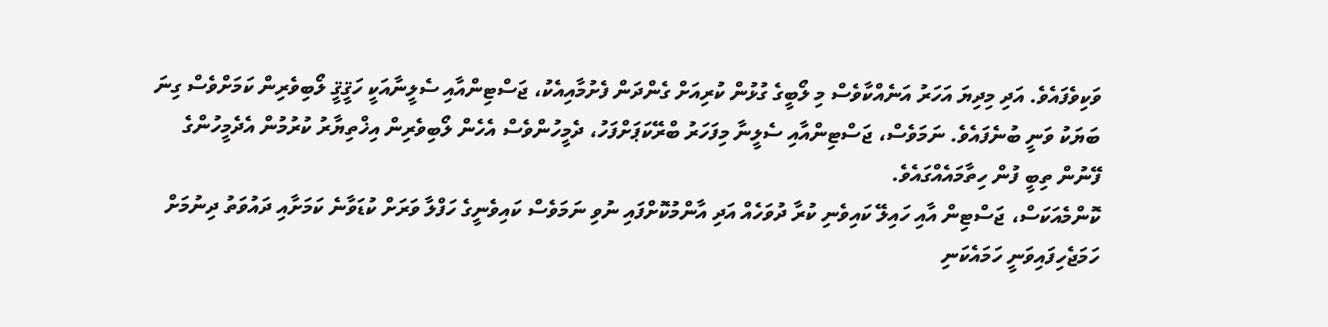ވަކިވެފައެވެ. އަދި މިދިޔަ އަހަރު އަނެއްކާވެސް މި ލޯބީގެ ގުޅުން ކުރިއަށް ގެންދަން ފެށުމާއިއެކު، ޖަސްޓިންއާއި ސެލީނާއަކީ ހަޤީޤީ ލޯބިވެރިން ކަމަށްވެސް ގިނަ ބަޔަކު ވަނީ ބުނެފައެވެ. ނަމަވެސް، ޖަސްޓިންއާއި ސެލީނާ މިފަހަރު ބްރޭކަޕަށްފަހު، ދެމީހުންވެސް އެހެން ލޯބިވެރިން އިޚްތިޔާރު ކުރުމުން އެދެމީހުންގެ ފޭނުން ތިބީ ފުން ހިތާމައެއްގައެވެ.
ކޮންމެއަކަސް، ޖަސްޓިން އާއި ހައިލޭ ކައިވެނި ކުރާ ދުވަހެއް އަދި އާންމުކޮށްފައި ނުވި ނަމަވެސް ކައިވެނީގެ ހަފްލާ ވަރަށް ކުޑަވާނެ ކަމަށާއި ދައުވަތު ދިނުމަށް ހަމަޖެހިފައިވަނީ ހަމައެކަނި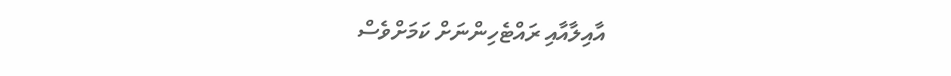އާއިލާއާއި ރައްޓެހިންނަށް ކަމަށްވެސް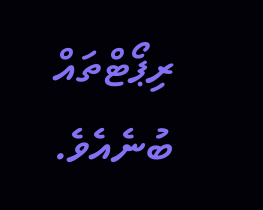ރިޕޯޓްތައް ބުނެއެވެ.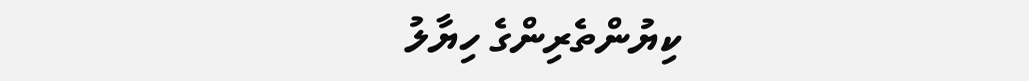ކިޔުންތެރިންގެ ހިޔާލު